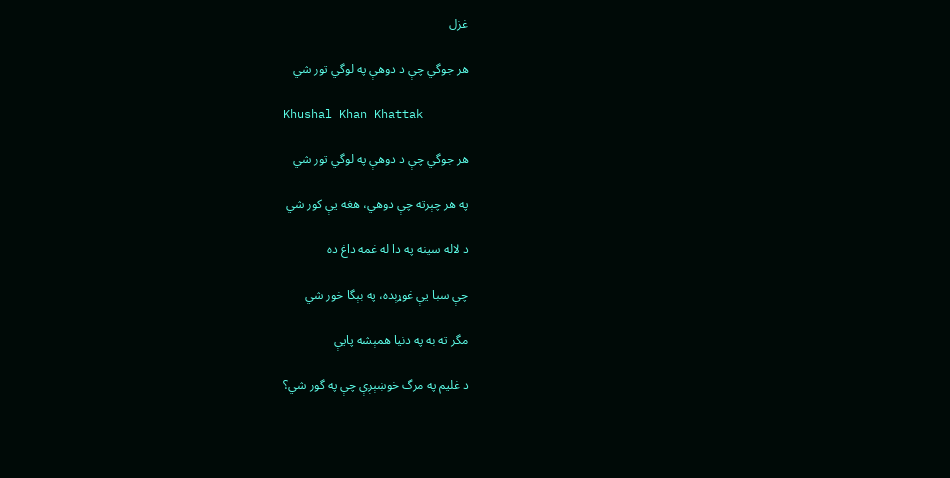غزل

هر جوگي چې د دوهې په لوگي تور شي

Khushal Khan Khattak

هر جوگي چې د دوهې په لوگي تور شي

په هر چېرته چې دوهي، هغه يې کور شي

د لاله سينه په دا له غمه داغ ده

چې سبا يې غوړېده، په بېگا خور شي

مگر ته به په دنيا همېشه پايې

د غليم په مرگ خوښېږې چې په گور شي؟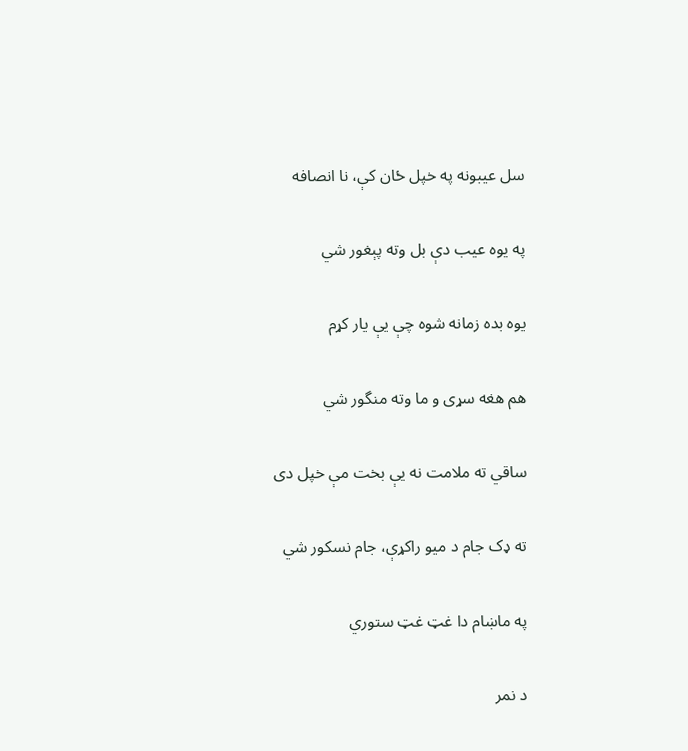سل عيبونه په خپل ځان کې، نا انصافه

په يوه عيب دې بل وته پېغور شي

يوه بده زمانه شوه چې يې يار کړم

هم هغه سړی و ما وته منگور شي

ساقي ته ملامت نه يې بخت مې خپل دی

ته ډک جام د ميو راکړې، جام نسکور شي

په ماښام دا غټ غټ ستوري

د نمر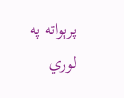پرېواته په لوري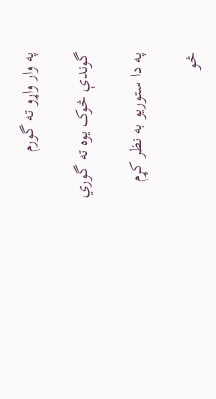په وار واړو ته گورم

گوندې څوک يوه ته گوري

په دا ستوريو به نظر کړم

څو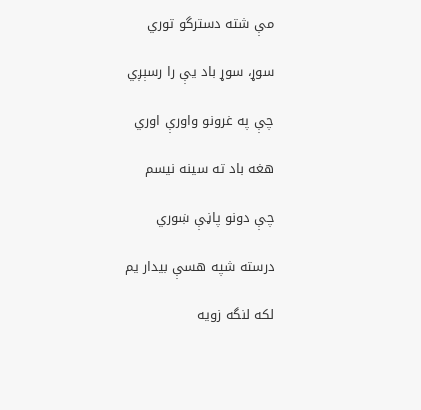مې شته دسترگو توري

سوړ، سوړ باد يې را رسېږي

چې په غرونو واورې اوري

هغه باد ته سينه نيسم

چې دونو پاڼې ښوري

درسته شپه هسې بيدار يم

لکه لنگه زويه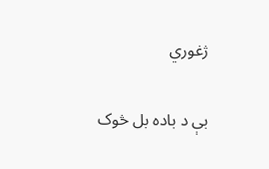ژغوري

بې د باده بل څوک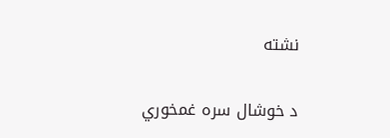نشته

د خوشال سره غمخوري